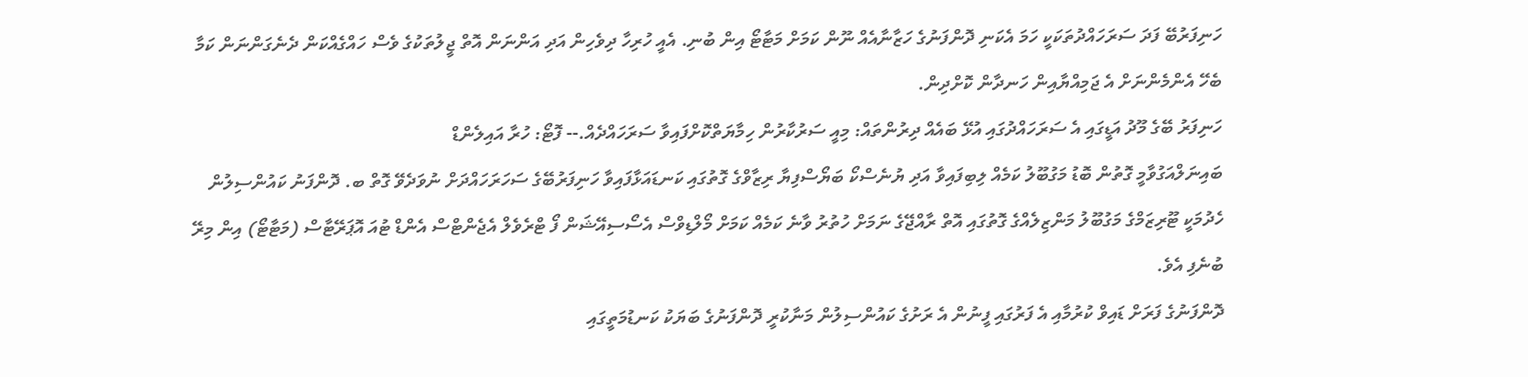ހަނިފަރުބޭ ފަދަ ސަރަހައްދުތަކަކީ ހަމަ އެކަނި ދޮންފަނުގެ ހަޒާނާއެއް ނޫން ކަމަށް މަޓާޓޯ އިން ބުނި. އެއީ ހުރިހާ ދިވެހިން އަދި އަންނަން އޮތް ޖީލުތަކުގެ ވެސް ހައްގެއްކަން ދެނެގަންނަން ކަމާ ބެހޭ އެންމެންނަށް އެ ޖަމިއްޔާއިން ހަނދާން ކޮށްދިން.
ހަނިފަރު ބޭގެ މޫދު އަޑީގައި އެ ސަރަހައްދުގައި އުޅޭ ބައެއް ދިރުންތައް: މިއީ ސަރުކާރުން ހިމާޔަތްކޮށްފައިވާ ސަރަހައްދެއް.-- ފޮޓޯ: ހުރާ އައިލެންޑް
ބައިނަލްއަގުވާމީ ގޮތުން ބޮޑު މަގުބޫލު ކަމެއް ލިބިފައިވާ އަދި ޔުނެސްކޯ ބަޔޯސްފިޔާ ރިޒާވްގެ ގޮތުގައި ކަނޑައަޅާފައިވާ ހަނިފަރުބޭގެ ސަހަރަހައްދަށް ނުވަދެވޭ ގޮތް ބ. ދޮންފަނު ކައުންސިލުން ހެދުމަކީ ޓޫރިޒަމްގެ މަގުބޫލު މަންޒިލެއްގެ ގޮތުގައި އޮތް ރާއްޖޭގެ ނަމަށް ހުތުރު ވާނެ ކަމެއް ކަމަށް މޯލްޑިވްސް އެސޯސިއޭޝަން ފޯ ޓްރެވެލް އެޖެންޓްސް އެންޑް ޓުއަ އޮޕަރޭޓާސް (މަޓާޓޯ) އިން މިރޭ ބުނެފި އެވެ.
ދޮންފަނުގެ ފަރަށް ޑައިވް ކުރުމާއި އެ ފަރުގައި ފީނުން އެ ރަށުގެ ކައުންސިލުން މަނާކުރީ ދޮންފަނުގެ ބަޔަކު ކަނޑުމަތީގައި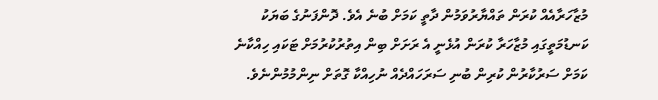މުޒާހަރާއެއް ކުރަން ތައްޔާރުވަމުން ދާތީ ކަމަށް ބުނެ އެވެ. ދޮންފަނުގެ ބަޔަކު ކަނޑުމަތީގައި މުޒާހަރާ ކުރަން އުޅެނީ އެ ރަށަށް ބިން އިތުރުކުރުމަށް ޓަކައި ހިއްކާނެ ކަމަށް ސަރުކާރުން ކުރިން ބުނި ސަރަހައްދެއް ނުހިއްކާ ގޮތަށް ނިންމުމުންނެވެ.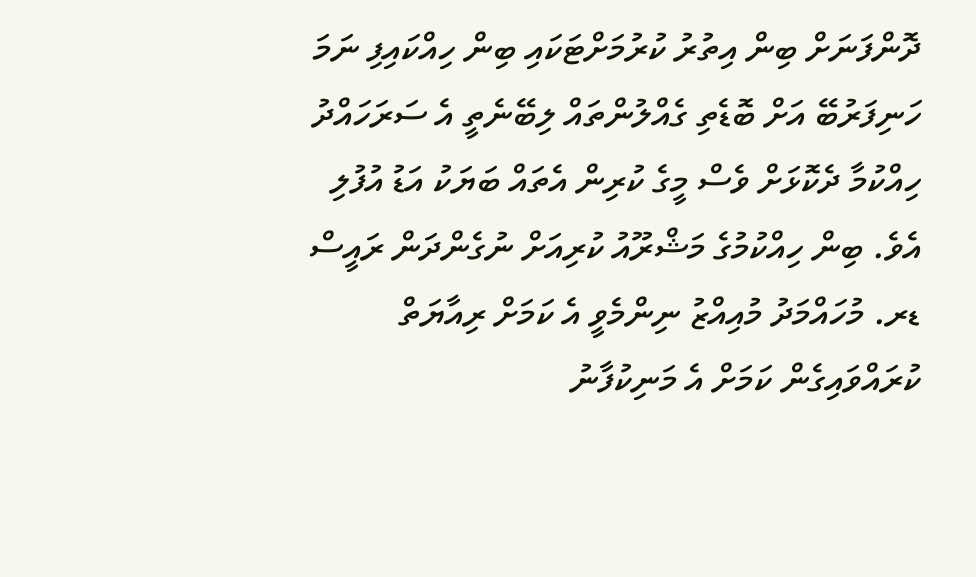ދޮންފަނަށް ބިން އިތުރު ކުރުމަށްޓަކައި ބިން ހިއްކައިފި ނަމަ ހަނިފަރުބޭ އަށް ބޮޑެތި ގެއްލުންތައް ލިބޭނެތީ އެ ސަރަހައްދު ހިއްކުމާ ދެކޮޅަށް ވެސް މީގެ ކުރިން އެތައް ބަޔަކު އަޑު އުފުލި އެވެ. ބިން ހިއްކުމުގެ މަޝްރޫއު ކުރިއަށް ނުގެންދަން ރައީސް ޑރ. މުހައްމަދު މުއިއްޒު ނިންމެވީ އެ ކަމަށް ރިއާޔަތް ކުރައްވައިގެން ކަމަށް އެ މަނިކުފާނު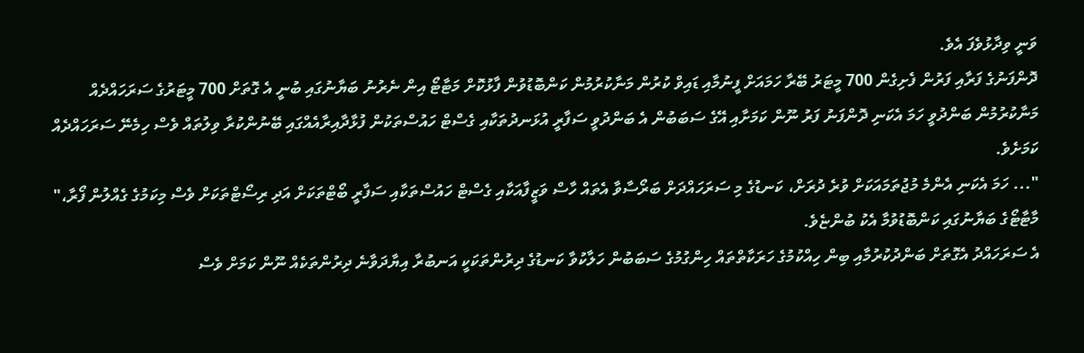ވަނީ ވިދާޅުވެފަ އެވެ.
ދޮންފަނުގެ ފަރާއި ފަރުން ފެށިގެން 700 މީޓަރު ބޭރާ ހަމައަށް ފީނުމާއި ޑައިވް ކުރުން މަނާކުރުމުން ކަންބޮޑުވުން ފާޅުކޮށް މަޓާޓޯ އިން ނެރުނު ބަޔާނުގައި ބުނީ އެ ގޮތަށް 700 މީޓަރުގެ ސަރަހައްދެއް މަނާކުރުމުން ބަންދުވީ ހަމަ އެކަނި ދޮންފަނު ފަރު ނޫން ކަމަށާއި އޭގެ ސަބަބުން އެ ބަންދުވީ ސަފާރީ އުޅަނދުތަކާއި ގެސްޓް ހައުސްތަކުން ފުޅާދާއިރާއެއްގައި ބޭނުންކުރާ ވިލުތައް ވެސް ހިމެނޭ ސަރަހައްދެއް ކަމަށެވެ.
"... ހަމަ އެކަނި އެންމެ މުޖުތަމައަކަށް ވުރެ ދުރަށް، ކަނޑުގެ މި ސަރަހައްދަށް ބަރޯސާވާ އެތައް ހާސް ވަޒީފާއަކާއި ގެސްޓް ހައުސްތަކާއި ސަފާރީ ބޯޓްތަކަށް އަދި ރިސޯޓްތަކަށް ވެސް މިކަމުގެ ގެއްލުން ފޯރާ،" މާޓާޓޯގެ ބަޔާނުގައި ކަންބޮޑުވުމާ އެކު ބުންޏެވެ.
އެ ސަރަހައްދު އެގޮތަށް ބަންދުކުރުމާއި ބިން ހިއްކުމުގެ ހަރަކާތްތައް ހިންގުމުގެ ސަބަބުން ހަލާކުވާ ކަނޑުގެ ދިރުންތަކަކީ އަނބުރާ އިޔާދަވާނެ ދިރުންތަކެއް ނޫން ކަމަށް ވެސް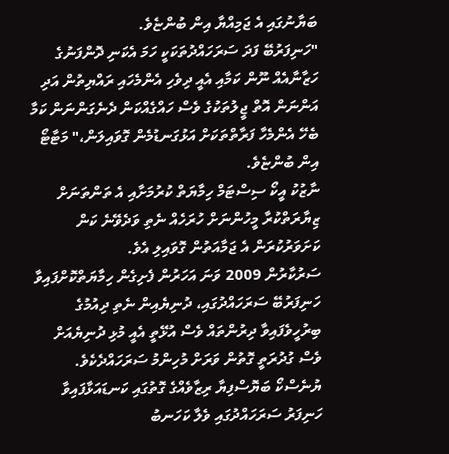ބަޔާނުގައި އެ ޖަމިއްޔާ އިން ބުންޏެވެ.
"ހަނިފަރުބޭ ފަދަ ސަރަހައްދުތަކަކީ ހަމަ އެކަނި ދޮންފަނުގެ ހަޒާނާއެއް ނޫން ކަމާއި އެއީ ދިވެހި އެންމެހައި ރައްޔިތުން އަދި އަންނަން އޮތް ޖީލުތަކުގެ ވެސް ހައްގެއްކަން ދެނެގަންނަން ކަމާ ބެހޭ އެންމެހާ ފަރާތްތަކަށް އަޅުގަނޑުމެން ގޮވައިލަން،" މަޓާޓޯ އިން ބުންޏެވެ.
ނާޒުކު އީކޯ ސިސްޓަމް ހިމާޔަތް ކުރުމަށާއި އެ ތަންތަނަށް ޒިޔާރަތްކުރާ މީހުންނަށް ހުރަހެއް ނެތި ވަދެވޭނެ ކަން ކަށަވަރުކުރަން އެ ޖަމާއަތުން ގޮވައިލި އެވެ.
ސަރުކާރުން 2009 ވަނަ އަހަރުން ފެށިގެން ހިމާޔަތްކޮށްފައިވާ ހަނިފަރުބޭ ސަރަހައްދުގައި، ދުނިޔެއިން ނެތި ދިއުމުގެ ބިރުހީވެފައިވާ ދިރުންތައް ވެސް އުޅޭތީ އެއީ މުޅި ދުނިޔެއަށް ވެސް ގުދުރަތީ ގޮތުން ވަރަށް މުހިންމު ސަރަހައްދެކެވެ.
ޔުނެސްކޯ ބަޔޮސްފިޔާ ރިޒާވެއްގެ ގޮތުގައި ކަނޑައަޅާފައިވާ ހަނިފަރު ސަރަހައްދުގައި ވެލާ ކަހަނބު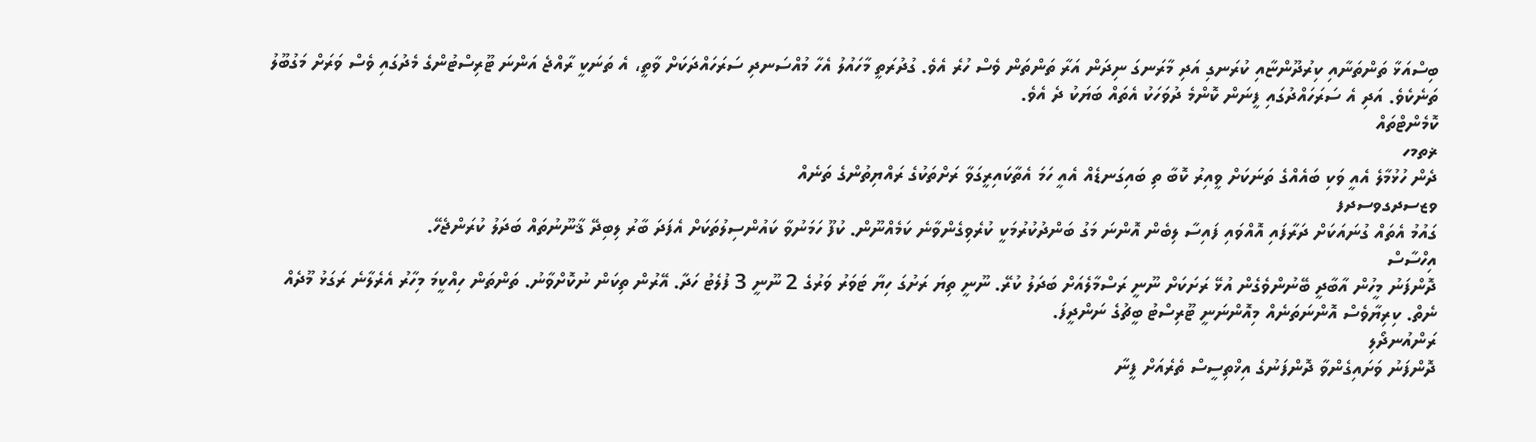ބިސްއަޅާ ތަންތަނާއި ކިރުދޫންޏާއި ކުރަނގި އަދި މާރަނގަ ނިދަން އަރާ ތަންތަން ވެސް ހުރެ އެވެ. ގުދުރަތީ މާހައުލު އެހާ މުއްސަނދި ސަރަހައްދަކަށް ވާތީ، އެ ތަނަކީ ރާއްޖެ އަންނަ ޓޫރިސްޓުންގެ މެދުގައި ވެސް ވަރަށް މަގުބޫލު ތަނެކެވެ. އަދި އެ ސަރަހައްދުގައި ފީނަން ކޮންމެ ދުވަހަކު އެތައް ބަޔަކު ދެ އެވެ.
ކޮމެންޓްތައް
ޜތމހ
ދެން ހުޅުމާލެ އެއީ ވަކި ބައެއްގެ ތަނަކަށް ވީއިރު ކޮބާ ތި ބައިގަނޑެއް އެއީ ހަމަ އެތާކައިރީގަވާ ރަށްތަކުގެ ރައްޔިތުންގެ ތަނެއް
ވޒސދގވސދފ
ގައުމު އެތައް ގުނައަކަށް ދަރާފައި އޮއްވައި ފައިސާ ލިބެން އޮންނަ މަގު ބަންދުކުރުމަކީ ކުރެވިގެންވާނެ ކަމެއްނޫން. ކުފޫ ހަމަނުވާ ކައުންސިލުތަކަށް އެފަދަ ބާރު ލިބިދޭ ޤާނޫނުތައް ބަދަލު ކުރަންޖެހޭ.
އިހްސާސް
ދޮންފަނު މީހުން އާބާދީ ބޭނުންވެގެން އުޅޭ ރަށަކަށް ނޫނީ ރަސްމާލެއަށް ބަދަލު ކުރޭ. ނޫނީ ތިޔަ ރަށުގަ ހިޔާ ޓަވަރު ވަރުގެ 2 ނޫނީ 3 ފުލެޓު ހަދާ. އޭރުން ތިކަން ނުކޮށްވާނު. ތަންތަން ހިއްކީމަ މިހާރު އެރެލާނެ ރަގަޅު މޫދެއް ނެތް. ކިރިޔާވެސް އޮންނަތަނެއް މިއޮންނަނީ ޓޫރިސްޓު ބީޗުގެ ނަންދީފަ.
ރަންއުނދޯލި
ދޮންފަނު ވަށައިގެންވާ ދޮންފަނުގެ އިޚްތިސީސް ތެރެއަށް ފީނާ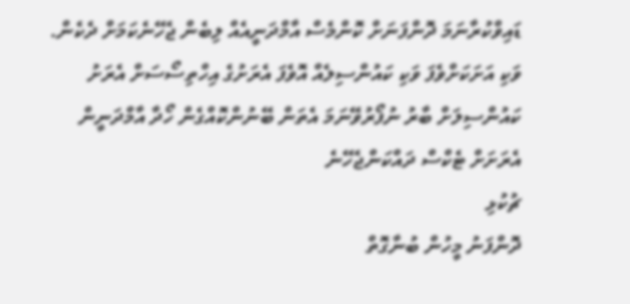ޑައިވްކުރާނަމަ ދޮންފަނަށް ކޮންމެސް އާމްދަނީއެއް ލިބެން ޖެހޭނެކަމަށް ދެކެން. ވަކި އަށަކަށްވެފަ ވަކި ކައުންސިލެއް އޮވެފަ އެރަށުގެ އިހްތިސޯސަށް އެރަށު ކައުންސިލަށް ބާރު ނުފޯރުވޭނަމަ އެތަން ބޭނުންކޮއްގެން ހޯދާ އާމްދަނީން އެރަށަށް ޓެކްސް ދައްކަންޖެހޭނެ
ޗުކުޅި
ދޮންފަނު މީހުން ބުނާގޮތް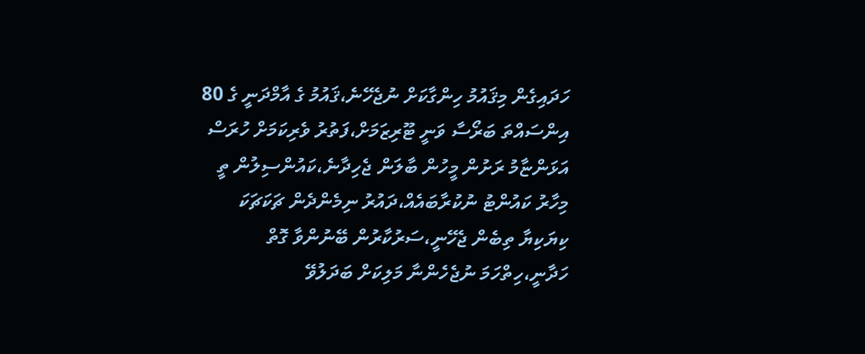ހަދައިގެން މިޤައުމު ހިންގާކަށް ނުޖެހޭނެ،ޤައުމު ގެ އާމްދަނީ ގެ 80 އިންސައްތަ ބަރޯސާ ވަނީ ޓޫރިޒަމަށް،ފަތުރު ވެރިކަމަށް ހުރަސް އަޅަންޏާމު ރަށުން މީހުން ބާލަން ޖެހިދާނެ،ކައުންސިލުން ތީ މިހާރު ކައުންޓު ނުކުރާބައެއް،ދައުރު ނިމެންދެން ޗަކަޗަކަ ކިޔަކިޔާ ތިބެން ޖެހޭނީ،ސަރުކާރުން ބޭނުންވާ ގޮތް ހަދާނީ،ހިތްހަމަ ނުޖެހެންނާ މަލިކަށް ބަދަލުވޭ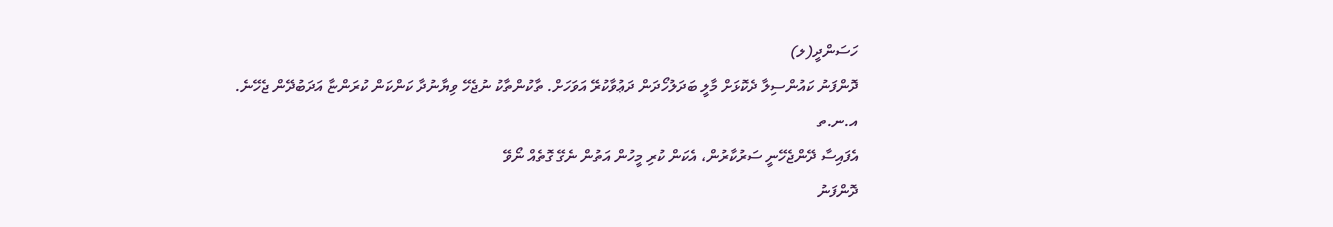ހަސަންދީ(ލ)
ދޮންފަނު ކައުންސިލާ ދެކޮޅަށް މާލީ ބަދަލުހޯދަން ދަޢުވާކުރޭ އަވަހަށް. ތާކުންތާކު ނުޖެހޭ ވިޔާނުދާ ކަންކަން ކުރަންޏާ އަދަބުދޭން ޖެހޭނެ.
އ.ނ.ތ
އެފައިސާ ދޭންޖެހޭނީ ސަރުކާރުން، އެކަން ކުރި މީހުން އަތުން ނެގޭ ގޮތެއް ނޯވޭ
ދޮންފަނު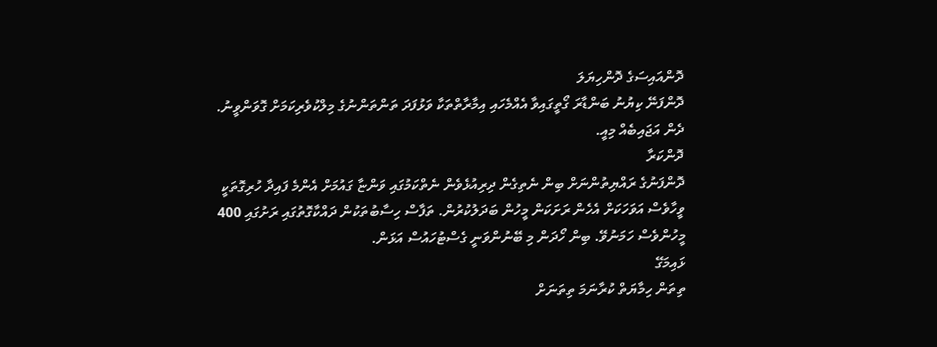ދޮންއައިސަގެ ދޮންހިޔަލަ
ދޮންފަނޭ ކިޔުނު ބަންޑާރަ ގޯތީގައިވާ އެއްމެހައި އިމާރާތްތަކާ ވަޅުފަދަ ތަންތަންނުގެ މިލްކުވެރިކަމަށް ގޮވަންވީނު. ދެން އަޖައިބެއް މިއީ.
ދޮންކަރާ
ދޮންފަނުގެ ރައްޔިތުންނަށް ބިން ނެތިގެން ދިރިއުޅެވެން ނެތްކަމުގައި ވަންޏާ ގައުމަށް އެންމެ ފައިދާ ހުރިގޮތަކީ ވީހާވެސް އަވަހަކަށް އެހެން ރަށަކަން މީހުން ބަދަލުކުރުން. ތަފާސް ހިސާބުތަކުން ދައްކާގޮތުގައި ރަށުގައި 400 މީހުންވެސް ހަމަނުވޭ. ބިން ހޯދަން މި ބޭނުންވަނީ ގެސްޓުހައުސް އަޅަން.
ޅައިމަގޭ
ތިތަން ހިމާޔަތް ކުރާނަމަ ތިތަނަށް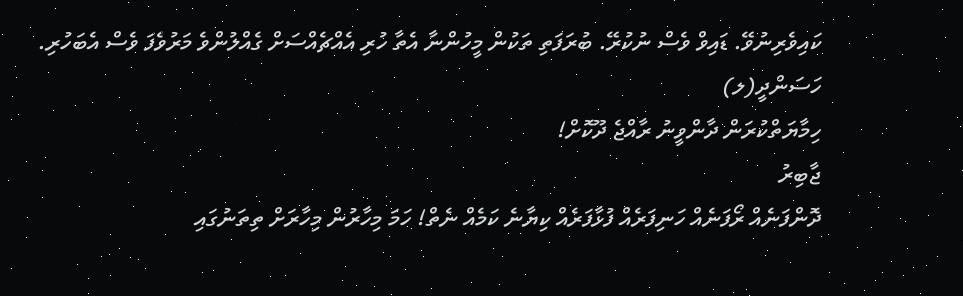ކައިވެރިނުވޭ. ޑައިވް ވެސް ނުކުރޭ. ބުރަފަތި ތަކުން މީހުންނާ އެތާ ހުރި އެއްޗެއްސަށް ގެއްލުންވެ މަރުވެފަ ވެސް އެބަހުރި.
ހަސަންދީ(ލ)
ހިމާޔަތްކުރަން ދާންވީނު ރާއްޖެ ދޫކޮށް!
ޖާބިރު
ދޮންފަނެއް ރޯފަނެއް ހަނިފަރެއް ފުޅާފަރެއް ކިޔާނެ ކަމެއް ނެތް! ހަމަ މިހާރުން މިހާރަށް ތިތަނުގައި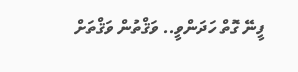ފީނޭ ގޮތް ހަދަންވީ.. ވަޤްތުން ވަޤްތަށް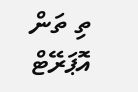ތި ތަން އޮޕަރޭޓް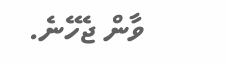ވާން ޖެހޭނެ.